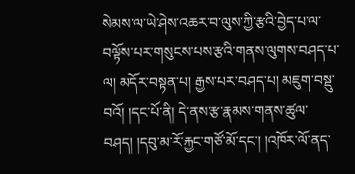སེམས་ལ་ཡེ་ཤེས་འཆར་བ་ལུས་ཀྱི་རྩའི་བྱེད་པ་ལ་བལྟོས་པར་གསུངས་པས་རྩའི་གནས་ལུགས་བཤད་པ་ལ། མདོར་བསྟན་པ། རྒྱས་པར་བཤད་པ། མཇུག་བསྡུ་བའོ། །དང་པོ་ནི། དེ་ནས་རྩ་རྣམས་གནས་ཚུལ་བཤད། །དབུ་མ་རོ་རྐྱང་གཙོ་མོ་དང་། །འཁོར་ལོ་ནད་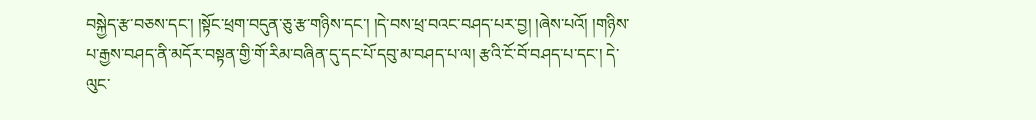བསྐྱེད་རྩ་བཅས་དང་། །སྟོང་ཕྲག་བདུན་ཅུ་རྩ་གཉིས་དང་། །དེ་བས་ཕྲ་བའང་བཤད་པར་བྱ། །ཞེས་པའོ། །གཉིས་པ་རྒྱས་བཤད་ནི་མདོར་བསྟན་གྱི་གོ་རིམ་བཞིན་དུ་དང་པོ་དབུ་མ་བཤད་པ་ལ། རྩའི་ངོ་བོ་བཤད་པ་དང་། དེ་ལུང་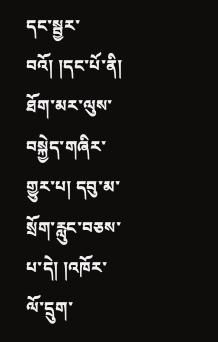དང་སྦྱར་བའོ། །དང་པོ་ནི། ཐོག་མར་ལུས་བསྐྱེད་གཞིར་གྱུར་པ། དབུ་མ་སྲོག་རླུང་བཅས་པ་དེ། །འཁོར་ལོ་དྲུག་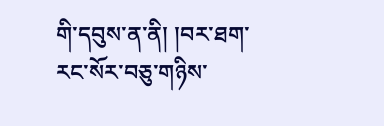གི་དབུས་ན་ནི། །བར་ཐག་རང་སོར་བཅུ་གཉིས་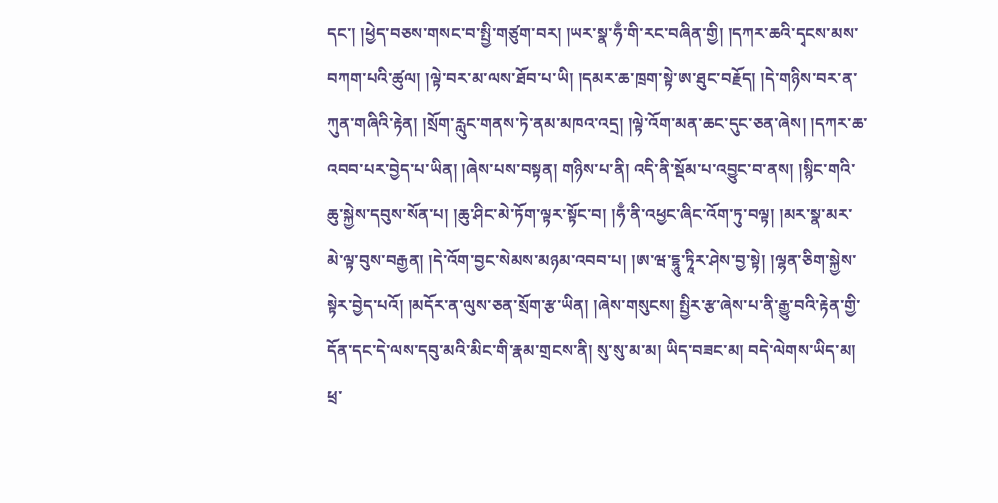དང་། །ཕྱེད་བཅས་གསང་བ་སྤྱི་གཙུག་བར། །ཡར་སྣ་ཧྃ་གི་རང་བཞིན་གྱི། །དཀར་ཆའི་དྭངས་མས་བཀག་པའི་ཚུལ། །ལྟེ་བར་མ་ལས་ཐོབ་པ་ཡི། །དམར་ཆ་ཁྲག་སྟེ་ཨ་ཐུང་བརྗོད། །དེ་གཉིས་བར་ན་ཀུན་གཞིའི་རྟེན། །སྲོག་རླུང་གནས་ཏེ་ནམ་མཁའ་འདྲ། །ལྟེ་འོག་མན་ཆང་དུང་ཅན་ཞེས། །དཀར་ཆ་འབབ་པར་བྱེད་པ་ཡིན། །ཞེས་པས་བསྟན། གཉིས་པ་ནི། འདི་ནི་སྡོམ་པ་འབྱུང་བ་ནས། །སྙིང་གའི་ཆུ་སྐྱེས་དབུས་སོན་པ། །ཆུ་ཤིང་མེ་ཏོག་ལྟར་སྟོང་བ། །ཧྃ་ནི་འཕྱང་ཞིང་འོག་ཏུ་བལྟ། །མར་སྣ་མར་མེ་ལྟ་བུས་བརྒྱན། །དེ་འོག་བྱང་སེམས་མཉམ་འབབ་པ། །ཨ་ཝ་དྷཱུ་ཏཱིར་ཤེས་བྱ་སྟེ། །ལྷན་ཅིག་སྐྱེས་སྟེར་བྱེད་པའོ། །མདོར་ན་ལུས་ཅན་སྲོག་རྩ་ཡིན། །ཞེས་གསུངས། སྤྱིར་རྩ་ཞེས་པ་ནི་རྒྱུ་བའི་རྟེན་གྱི་དོན་དང་དེ་ལས་དབུ་མའི་མིང་གི་རྣམ་གྲངས་ནི། སུ་སུ་མ་མ། ཡིད་བཟང་མ། བདེ་ལེགས་ཡིད་མ། ཕྲ་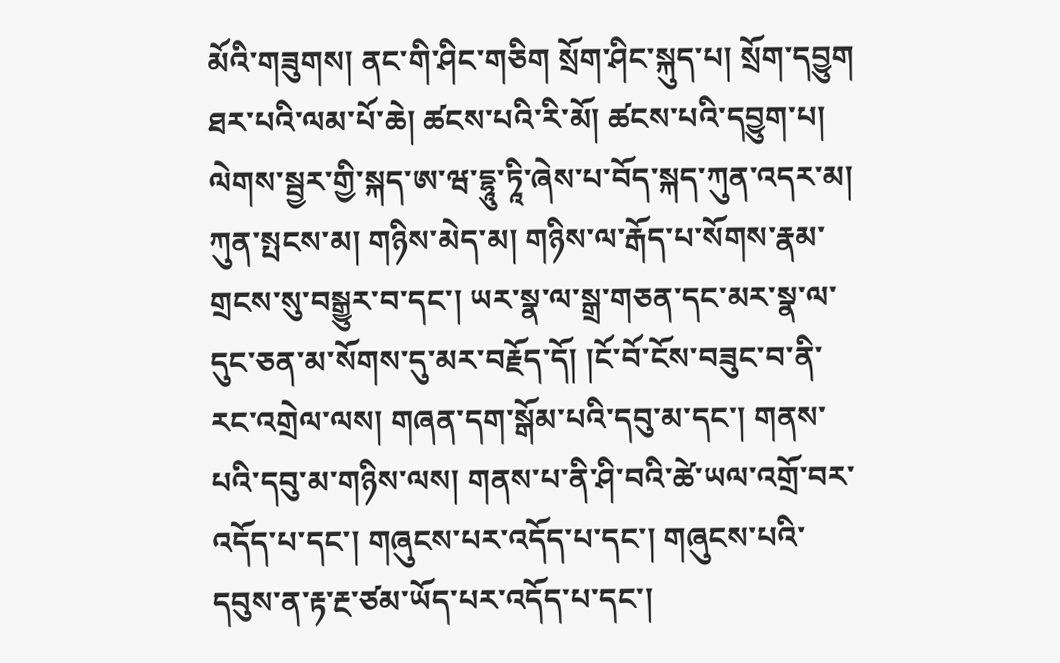མོའི་གཟུགས། ནང་གི་ཤིང་གཅིག སྲོག་ཤིང་སྐུད་པ། སྲོག་དབྱུག ཐར་པའི་ལམ་པོ་ཆེ། ཚངས་པའི་རི་མོ། ཚངས་པའི་དབྱུག་པ། ལེགས་སྦྱར་གྱི་སྐད་ཨ་ཝ་དྷཱུ་ཏཱི་ཞེས་པ་བོད་སྐད་ཀུན་འདར་མ། ཀུན་སྤངས་མ། གཉིས་མེད་མ། གཉིས་ལ་རྒོད་པ་སོགས་རྣམ་གྲངས་སུ་བསྒྱུར་བ་དང་། ཡར་སྣ་ལ་སྒྲ་གཅན་དང་མར་སྣ་ལ་དུང་ཅན་མ་སོགས་དུ་མར་བརྗོད་དོ། །ངོ་བོ་ངོས་བཟུང་བ་ནི་རང་འགྲེལ་ལས། གཞན་དག་སྒོམ་པའི་དབུ་མ་དང་། གནས་པའི་དབུ་མ་གཉིས་ལས། གནས་པ་ནི་ཤི་བའི་ཚེ་ཡལ་འགྲོ་བར་འདོད་པ་དང་། གཞུངས་པར་འདོད་པ་དང་། གཞུངས་པའི་དབུས་ན་རྟ་རྔ་ཙམ་ཡོད་པར་འདོད་པ་དང་།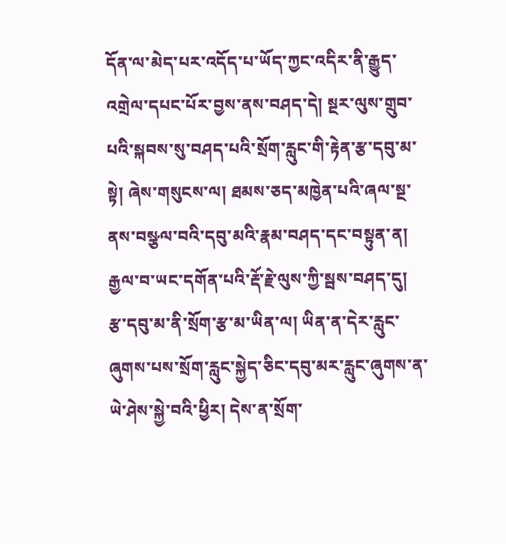དོན་ལ་མེད་པར་འདོད་པ་ཡོད་ཀྱང་འདིར་ནི་རྒྱུད་འགྲེལ་དཔང་པོར་བྱས་ནས་བཤད་དེ། སྔར་ལུས་གྲུབ་པའི་སྐབས་སུ་བཤད་པའི་སྲོག་རླུང་གི་རྟེན་རྩ་དབུ་མ་སྟེ། ཞེས་གསུངས་ལ། ཐམས་ཅད་མཁྱེན་པའི་ཞལ་སྔ་ནས་བསྩལ་བའི་དབུ་མའི་རྣམ་བཤད་དང་བསྟུན་ན། རྒྱལ་བ་ཡང་དགོན་པའི་རྡོ་རྗེ་ལུས་ཀྱི་སྦས་བཤད་དུ། རྩ་དབུ་མ་ནི་སྲོག་རྩ་མ་ཡིན་ལ། ཡིན་ན་དེར་རླུང་ཞུགས་པས་སྲོག་རླུང་སྐྱེད་ཅིང་དབུ་མར་རླུང་ཞུགས་ན་ཡེ་ཤེས་སྐྱེ་བའི་ཕྱིར། དེས་ན་སྲོག་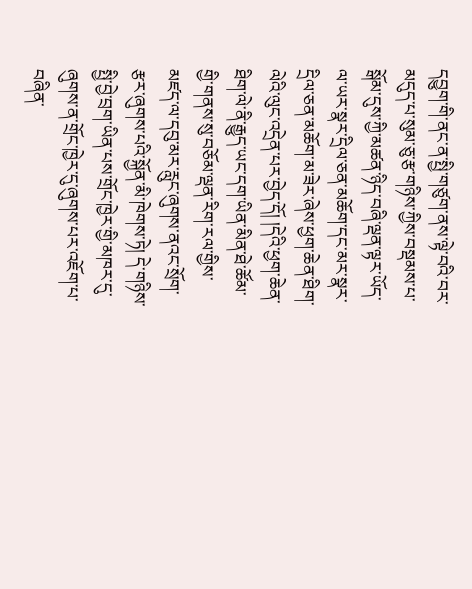དབྱུག་གི་ནང་ན་སྤྱི་གཙུག་ནས་ལྟེ་བའི་བར་མདུད་པ་སུམ་ཅུ་རྩ་གཉིས་ཀྱིས་བསྡམས་པ་སྒོམ་དུས་ཀྱི་མཚན་ཉིད་བཞི་ལྡན་ལྟར་ཡོད་ལ་ཡར་སྣར་དྲིལ་ཅན་མཆོག་དང་མར་སྣར་དྲིལ་ཅན་མཆོག་མ་ཟེར་ཞེས་ཕྱག་ཆེན་ཐིག་ལེའི་ལུང་འདྲེན་པར་བྱེད་དོ། །དེའི་ཕྱག་ཆེན་ཐིག་ལེ་ནི་རྒྱུད་ཡང་དག་ཡིན་མིན་ཐེ་ཚོམ་གྱི་གནས་སུ་བཅོམ་ལྡན་རིག་རལ་གྱིས་མཛད་ལ་དབུ་མར་རླུང་ཞུགས་ནའང་སྲོག་རྩར་ཞུགས་པའི་སྐྱོན་མི་ཁེགས་ཏེ། དེ་གཉིས་སྤྱི་བྱེ་བྲག་ཡིན་པས་གྲོང་ཁྱེར་གྱི་མཁར་དུ་ཞུགས་ན་གྲོང་ཁྱེར་དུ་ཞུགས་པར་འཇོག་པ་བཞིན་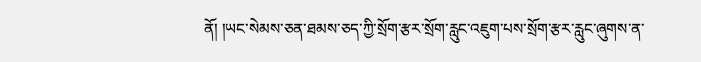ནོ། །ཡང་སེམས་ཅན་ཐམས་ཅད་ཀྱི་སྲོག་རྩར་སྲོག་རླུང་འཇུག་པས་སྲོག་རྩར་རླུང་ཞུགས་ན་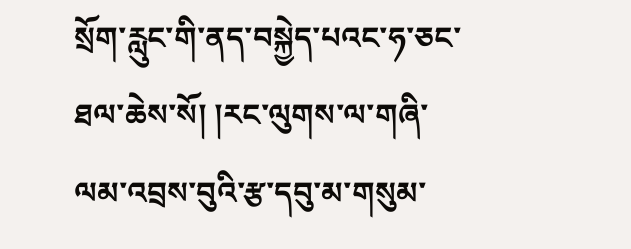སྲོག་རླུང་གི་ནད་བསྐྱེད་པའང་ཧ་ཅང་ཐལ་ཆེས་སོ། །རང་ལུགས་ལ་གཞི་ལམ་འབྲས་བུའི་རྩ་དབུ་མ་གསུམ་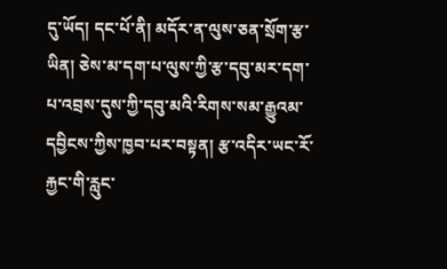དུ་ཡོད། དང་པོ་ནི། མདོར་ན་ལུས་ཅན་སྲོག་རྩ་ཡིན། ཅེས་མ་དག་པ་ལུས་ཀྱི་རྩ་དབུ་མར་དག་པ་འབྲས་དུས་ཀྱི་དབུ་མའི་རིགས་སམ་རྒྱུའམ་དབྱིངས་ཀྱིས་ཁྱབ་པར་བསྟན། རྩ་འདིར་ཡང་རོ་རྐྱང་གི་རླུང་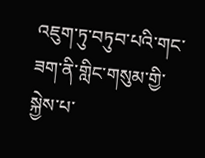འཇུག་ཏུ་བཏུབ་པའི་གང་ཟག་ནི་གླིང་གསུམ་གྱི་སྐྱེས་པ་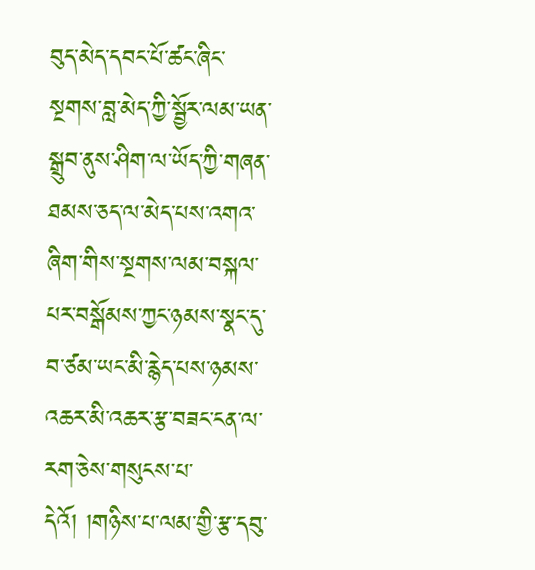བུད་མེད་དབང་པོ་ཚང་ཞིང་སྔགས་བླ་མེད་ཀྱི་སྦྱོར་ལམ་ཡན་སྒྲུབ་ནུས་ཤིག་ལ་ཡོད་ཀྱི་གཞན་ཐམས་ཅད་ལ་མེད་པས་འགའ་ཞིག་གིས་སྔགས་ལམ་བསྐལ་པར་བསྒོམས་ཀྱང་ཉམས་སྣང་དུ་བ་ཙམ་ཡང་མི་རྙེད་པས་ཉམས་འཆར་མི་འཆར་རྩ་བཟང་ངན་ལ་རག་ཅེས་གསུངས་པ་དེའོ། །གཉིས་པ་ལམ་གྱི་རྩ་དབུ་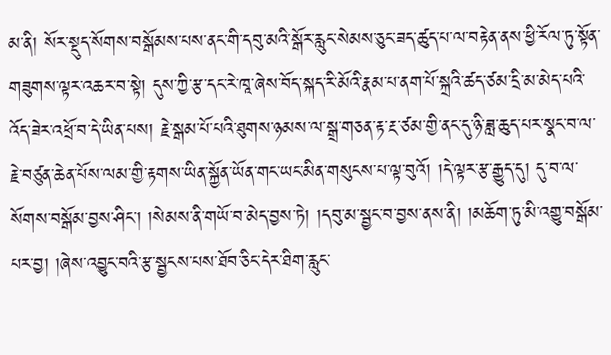མ་ནི། སོར་སྡུད་སོགས་བསྒོམས་པས་ནང་གི་དབུ་མའི་སྒོར་རླུང་སེམས་ཅུང་ཟད་ཚུད་པ་ལ་བརྟེན་ནས་ཕྱི་རོལ་ཏུ་སྟོན་གཟུགས་ལྟར་འཆར་བ་སྟེ། དུས་ཀྱི་རྩ་དང་རེ་ཁཱ་ཞེས་བོད་སྐད་རི་མོའི་རྣམ་པ་ནག་པོ་སྐྲའི་ཚད་ཙམ་དྲི་མ་མེད་པའི་འོད་ཟེར་འཕྲོ་བ་དེ་ཡིན་པས། རྗེ་སྒམ་པོ་པའི་ཐུགས་ཉམས་ལ་སྒྲ་གཅན་རྟ་རྔ་ཙམ་གྱི་ནང་དུ་ཉི་ཟླ་ཆུད་པར་སྣང་བ་ལ་རྗེ་བཙུན་ཆེན་པོས་ལམ་གྱི་རྟགས་ཡིན་སྐྱོན་ཡོན་གང་ཡང་མིན་གསུངས་པ་ལྟ་བུའོ། །དེ་ལྟར་རྩ་རྒྱུད་དུ། དུ་བ་ལ་སོགས་བསྒོམ་བྱས་ཤིང་། །སེམས་ནི་གཡོ་བ་མེད་བྱས་ཏེ། །དབུ་མ་སྦྱང་བ་བྱས་ནས་ནི། །མཆོག་ཏུ་མི་འགྱུ་བསྒོམ་པར་བྱ། །ཞེས་འབྱུང་བའི་རྩ་སྦྱངས་པས་ཐོབ་ཅིང་དེར་ཐིག་རླུང་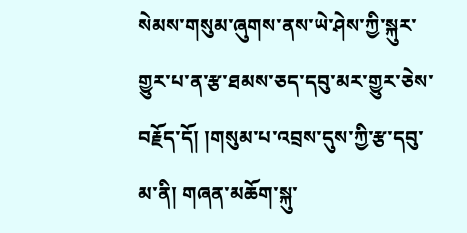སེམས་གསུམ་ཞུགས་ནས་ཡེ་ཤེས་ཀྱི་སྐུར་གྱུར་པ་ན་རྩ་ཐམས་ཅད་དབུ་མར་གྱུར་ཅེས་བརྗོད་དོ། །གསུམ་པ་འབྲས་དུས་ཀྱི་རྩ་དབུ་མ་ནི། གཞན་མཆོག་སྐུ་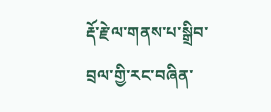རྡོ་རྗེ་ལ་གནས་པ་སྒྲིབ་བྲལ་གྱི་རང་བཞིན་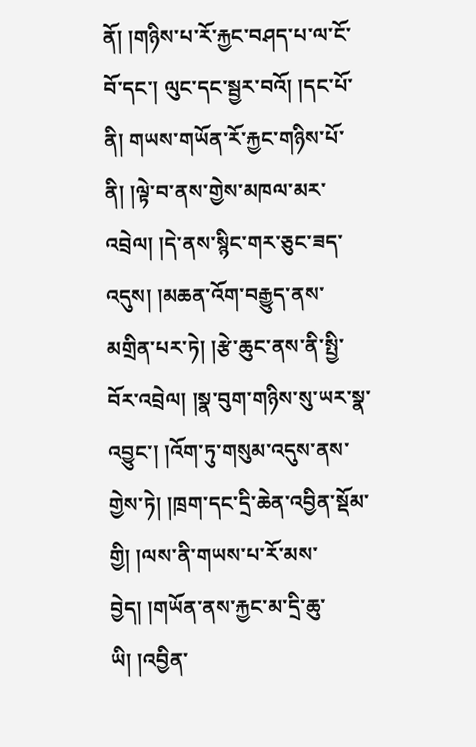ནོ། །གཉིས་པ་རོ་རྐྱང་བཤད་པ་ལ་ངོ་བོ་དང་། ལུང་དང་སྦྱར་བའོ། །དང་པོ་ནི། གཡས་གཡོན་རོ་རྐྱང་གཉིས་པོ་ནི། །ལྟེ་བ་ནས་གྱེས་མཁལ་མར་འབྲེལ། །དེ་ནས་སྙིང་གར་ཅུང་ཟད་འདུས། །མཆན་འོག་བརྒྱུད་ནས་མགྲིན་པར་ཏེ། །རྩེ་ཆུང་ནས་ནི་སྤྱི་བོར་འབྲེལ། །སྣ་བུག་གཉིས་སུ་ཡར་སྣ་འབྱུང་། །འོག་ཏུ་གསུམ་འདུས་ནས་གྱེས་ཏེ། །ཁྲག་དང་དྲི་ཆེན་འབྱིན་སྡོམ་གྱི། །ལས་ནི་གཡས་པ་རོ་མས་བྱེད། །གཡོན་ནས་རྐྱང་མ་དྲི་ཆུ་ཡི། །འབྱིན་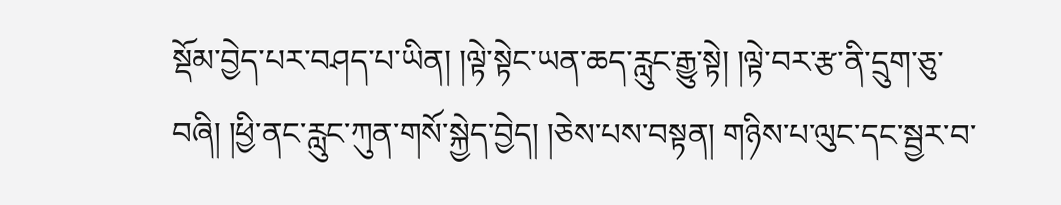སྡོམ་བྱེད་པར་བཤད་པ་ཡིན། །ལྟེ་སྟེང་ཡན་ཆད་རླུང་རྒྱུ་སྟེ། །ལྟེ་བར་རྩ་ནི་དྲུག་ཅུ་བཞི། །ཕྱི་ནང་རླུང་ཀུན་གསོ་སྐྱེད་བྱེད། །ཅེས་པས་བསྟན། གཉིས་པ་ལུང་དང་སྦྱར་བ་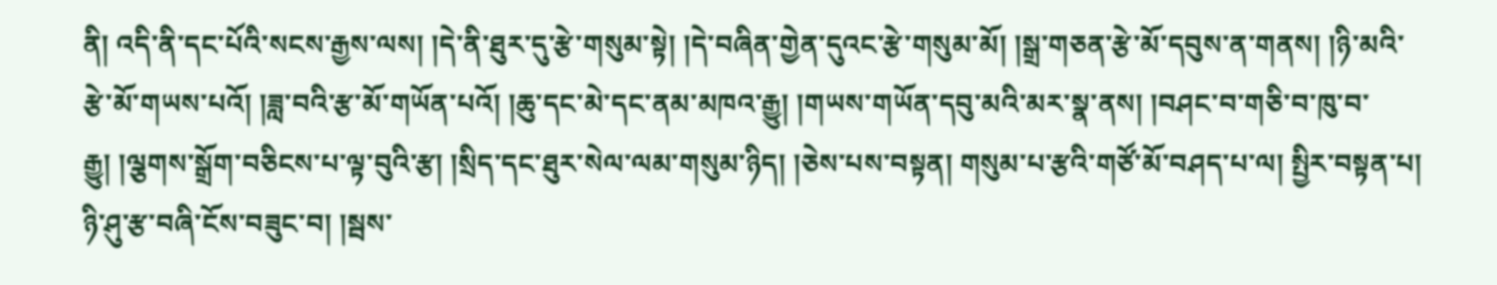ནི། འདི་ནི་དང་པོའི་སངས་རྒྱས་ལས། །དེ་ནི་ཐུར་དུ་རྩེ་གསུམ་སྟེ། །དེ་བཞིན་གྱེན་དུའང་རྩེ་གསུམ་མོ། །སྒྲ་གཅན་རྩེ་མོ་དབུས་ན་གནས། །ཉི་མའི་རྩེ་མོ་གཡས་པའོ། །ཟླ་བའི་རྩ་མོ་གཡོན་པའོ། །ཆུ་དང་མེ་དང་ནམ་མཁའ་རྒྱུ། །གཡས་གཡོན་དབུ་མའི་མར་སྣ་ནས། །བཤང་བ་གཅི་བ་ཁུ་བ་རྒྱུ། །ལྕགས་སྒྲོག་བཅིངས་པ་ལྟ་བུའི་རྩ། །སྲིད་དང་ཐུར་སེལ་ལམ་གསུམ་ཉིད། །ཅེས་པས་བསྟན། གསུམ་པ་རྩའི་གཙོ་མོ་བཤད་པ་ལ། སྤྱིར་བསྟན་པ། ཉི་ཤུ་རྩ་བཞི་ངོས་བཟུང་བ། །སྦས་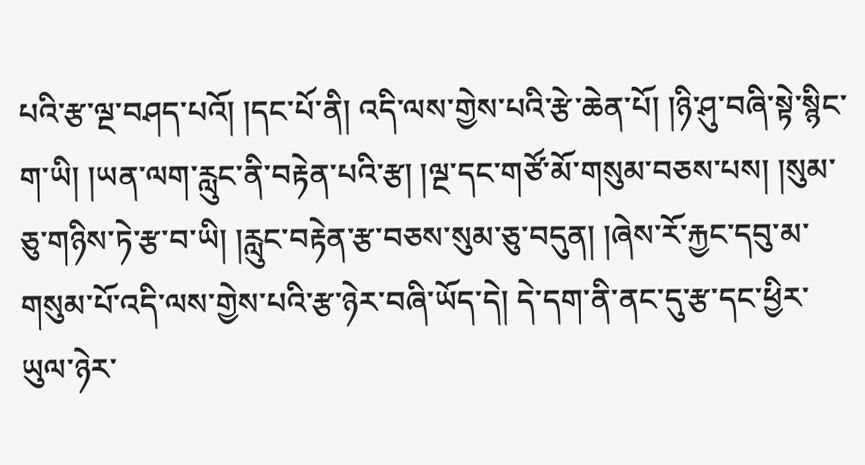པའི་རྩ་ལྔ་བཤད་པའོ། །དང་པོ་ནི། འདི་ལས་གྱེས་པའི་རྩེ་ཆེན་པོ། །ཉི་ཤུ་བཞི་སྟེ་སྙིང་ག་ཡི། །ཡན་ལག་རླུང་ནི་བརྟེན་པའི་རྩ། །ལྔ་དང་གཙོ་མོ་གསུམ་བཅས་པས། །སུམ་ཅུ་གཉིས་ཏེ་རྩ་བ་ཡི། །རླུང་བརྟེན་རྩ་བཅས་སུམ་ཅུ་བདུན། །ཞེས་རོ་རྐྱང་དབུ་མ་གསུམ་པོ་འདི་ལས་གྱེས་པའི་རྩ་ཉེར་བཞི་ཡོད་དེ། དེ་དག་ནི་ནང་དུ་རྩ་དང་ཕྱིར་ཡུལ་ཉེར་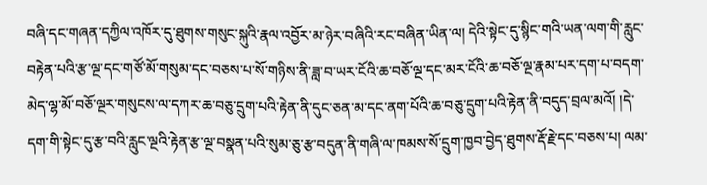བཞི་དང་གཞན་དཀྱིལ་འཁོར་དུ་ཐུགས་གསུང་སྐུའི་རྣལ་འབྱོར་མ་ཉེར་བཞིའི་རང་བཞིན་ཡིན་ལ། དེའི་སྟེང་དུ་སྙིང་གའི་ཡན་ལག་གི་རླུང་བརྟེན་པའི་རྩ་ལྔ་དང་གཙོ་མོ་གསུམ་དང་བཅས་པ་སོ་གཉིས་ནི་ཟླ་བ་ཡར་ངོའི་ཆ་བཅོ་ལྔ་དང་མར་ངོའི་ཆ་བཅོ་ལྔ་རྣམ་པར་དག་པ་བདག་མེད་ལྷ་མོ་བཅོ་ལྔར་གསུངས་ལ་དཀར་ཆ་བཅུ་དྲུག་པའི་རྟེན་ནི་དུང་ཅན་མ་དང་ནག་པོའི་ཆ་བཅུ་དྲུག་པའི་རྟེན་ནི་བདུད་བྲལ་མའོ། །དེ་དག་གི་སྟེང་དུ་རྩ་བའི་རླུང་ལྔའི་རྟེན་རྩ་ལྔ་བསྣན་པའི་སུམ་ཅུ་རྩ་བདུན་ནི་གཞི་ལ་ཁམས་སོ་དྲུག་ཁྱབ་བྱེད་ཐུགས་རྡོ་རྗེ་དང་བཅས་པ། ལམ་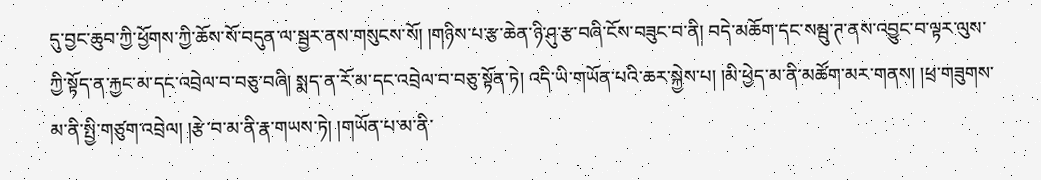དུ་བྱང་ཆུབ་ཀྱི་ཕྱོགས་ཀྱི་ཆོས་སོ་བདུན་ལ་སྦྱར་ནས་གསུངས་སོ། །གཉིས་པ་རྩ་ཆེན་ཉི་ཤུ་རྩ་བཞི་ངོས་བཟུང་བ་ནི། བདེ་མཆོག་དང་སམྦུ་ཊ་ནས་འབྱུང་བ་ལྟར་ལུས་ཀྱི་སྟོད་ན་རྐྱང་མ་དང་འབྲེལ་བ་བཅུ་བཞི། སྨད་ན་རོ་མ་དང་འབྲེལ་བ་བཅུ་སྟོན་ཏེ། འདི་ཡི་གཡོན་པའི་ཆར་སྐྱེས་པ། །མི་ཕྱེད་མ་ནི་མཚོག་མར་གནས། །ཕྲ་གཟུགས་མ་ནི་སྤྱི་གཙུག་འབྲེལ། །རྩེ་བ་མ་ནི་རྣ་གཡས་ཏེ། །གཡོན་པ་མ་ནི་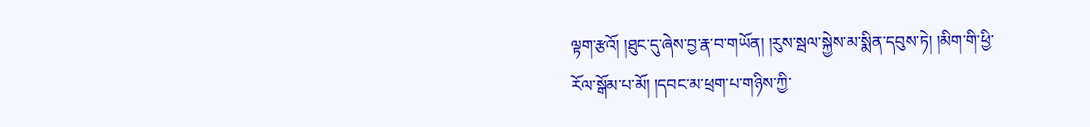ལྟག་རྩའོ། །ཐུང་དུ་ཞེས་བྱ་རྣ་བ་གཡོན། །རུས་སྦལ་སྐྱེས་མ་སྨིན་དབུས་ཏེ། །མིག་གི་ཕྱི་རོལ་སྒོམ་པ་མོ། །དབང་མ་ཕྲག་པ་གཉིས་ཀྱི་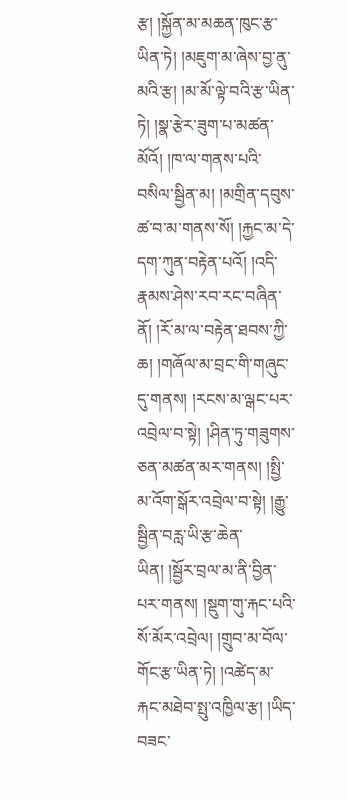རྩ། །སྐྱོན་མ་མཆན་ཁུང་རྩ་ཡིན་ཏེ། །མཇུག་མ་ཞེས་བྱ་ནུ་མའི་རྩ། །མ་མོ་ལྟེ་བའི་རྩ་ཡིན་ཏེ། །སྣ་རྩེར་ཟུག་པ་མཚན་མོའོ། །ཁ་ལ་གནས་པའི་བསིལ་སྦྱིན་མ། །མགྲིན་དབུས་ཚ་བ་མ་གནས་སོ། །རྐྱང་མ་དེ་དག་ཀུན་བརྟེན་པའོ། །འདི་རྣམས་ཤེས་རབ་རང་བཞིན་ནོ། །རོ་མ་ལ་བརྟེན་ཐབས་ཀྱི་ཆ། །གཞོལ་མ་བྲང་གི་གཞུང་དུ་གནས། །རངས་མ་ལྒང་པར་འབྲེལ་བ་སྟེ། །ཤིན་ཏུ་གཟུགས་ཅན་མཚན་མར་གནས། །སྤྱི་མ་འོག་སྒོར་འབྲེལ་བ་སྟེ། །རྒྱུ་སྦྱིན་བརླ་ཡི་རྩ་ཆེན་ཡིན། །སྦྱོར་བྲལ་མ་ནི་བྱིན་པར་གནས། །སྡུག་གུ་རྐང་པའི་སོ་མོར་འབྲེལ། །གྲུབ་མ་བོལ་གོང་རྩ་ཡིན་ཏེ། །འཚེད་མ་རྐང་མཐེབ་སྤུ་འཁྱིལ་རྩ། །ཡིད་བཟང་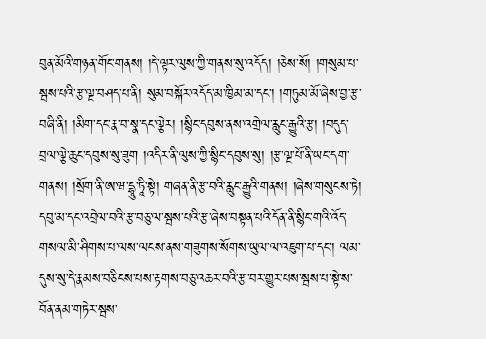བུན་མོའི་གཉན་གོང་གནས། །དེ་ལྟར་ལུས་ཀྱི་གནས་སུ་འདོད། །ཅེས་སོ། །གསུམ་པ་སྦས་པའི་རྩ་ལྔ་བཤད་པ་ནི། སུམ་བསྐོར་འདོད་མ་ཁྱིམ་མ་དང་། །གཏུམ་མོ་ཞེས་བྱ་རྩ་བཞི་ནི། །མིག་དང་རྣ་བ་སྣ་དང་ལྕེར། །སྙིང་དབུས་ནས་འགྲེལ་རླུང་རྒྱུའི་རྩ། །བདུད་བྲལ་ལྕེ་ཆུང་དབུས་སུ་ཟུག །འདིར་ནི་ལུས་ཀྱི་སྙིང་དབུས་སུ། །རྩ་ལྔ་པོ་ནི་ཡང་དག་གནས། །སྲོག་ནི་ཨ་ཝ་དྷཱུ་ཏཱི་སྟེ། གཞན་ནི་རྩ་བའི་རླུང་རྒྱུའི་གནས། །ཞེས་གསུངས་ཏེ། དབུ་མ་དང་འབྲེལ་བའི་རྩ་བཅུ་ལ་སྦས་པའི་རྩ་ཞེས་བསྟན་པའི་དོན་ནི་སྙིང་གའི་འོད་གསལ་མི་ཤིགས་པ་ལས་ལངས་ནས་གཟུགས་སོགས་ཡུལ་ལ་འཇུག་པ་དང་། ལམ་དུས་སུ་དེ་རྣམས་བཅིངས་པས་རྟགས་བཅུ་འཆར་བའི་རྩ་བར་གྱུར་པས་སྦས་པ་སྟེ་ས་བོན་ནམ་གཏེར་སྦས་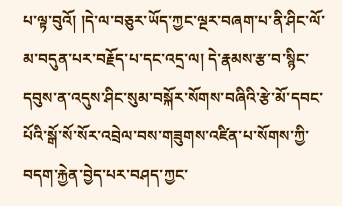པ་ལྟ་བུའོ། །དེ་ལ་བཅུར་ཡོད་ཀྱང་ལྔར་བཞག་པ་ནི་ཤིང་ལོ་མ་བདུན་པར་བརྗོད་པ་དང་འདྲ་ལ། དེ་རྣམས་རྩ་བ་སྙིང་དབུས་ན་འདུས་ཤིང་སུམ་བསྐོར་སོགས་བཞིའི་རྩེ་མོ་དབང་པོའི་སྒོ་སོ་སོར་འབྲེལ་བས་གཟུགས་འཛིན་པ་སོགས་ཀྱི་བདག་རྐྱེན་བྱེད་པར་བཤད་ཀྱང་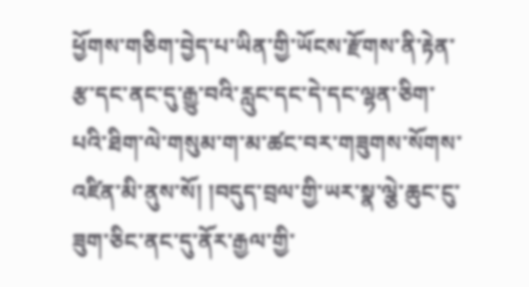ཕྱོགས་གཅིག་བྱེད་པ་ཡིན་གྱི་ཡོངས་རྫོགས་ནི་རྟེན་རྩ་དང་ནང་དུ་རྒྱུ་བའི་རླུང་དང་དེ་དང་ལྷན་ཅིག་པའི་ཐིག་ལེ་གསུམ་ག་མ་ཚང་བར་གཟུགས་སོགས་འཛིན་མི་ནུས་སོ། །བདུད་བྲལ་གྱི་ཡར་སྣ་ལྕེ་ཆུང་ངུ་ཟུག་ཅིང་ནང་དུ་ནོར་རྒྱལ་གྱི་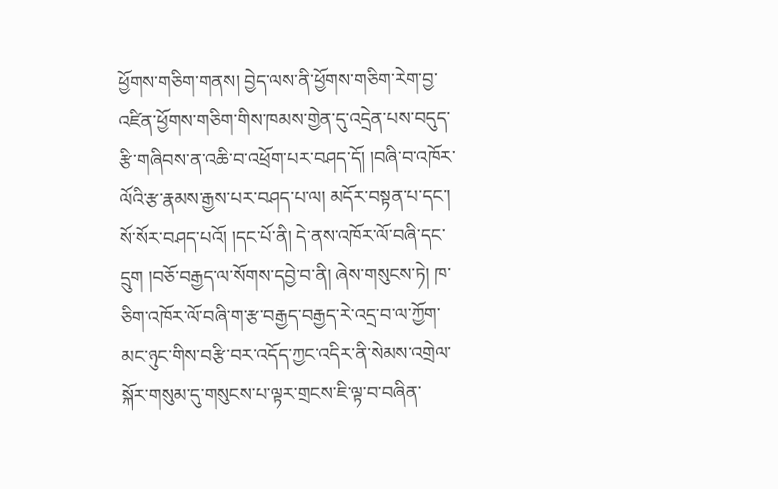ཕྱོགས་གཅིག་གནས། བྱེད་ལས་ནི་ཕྱོགས་གཅིག་རེག་བྱ་འཛིན་ཕྱོགས་གཅིག་གིས་ཁམས་གྱེན་དུ་འདྲེན་པས་བདུད་རྩི་གཞིབས་ན་འཆི་བ་འཕྲོག་པར་བཤད་དོ། །བཞི་བ་འཁོར་ལོའི་རྩ་རྣམས་རྒྱས་པར་བཤད་པ་ལ། མདོར་བསྟན་པ་དང་། སོ་སོར་བཤད་པའོ། །དང་པོ་ནི། དེ་ནས་འཁོར་ལོ་བཞི་དང་དྲུག །བཅོ་བརྒྱད་ལ་སོགས་དབྱེ་བ་ནི། ཞེས་གསུངས་ཏེ། ཁ་ཅིག་འཁོར་ལོ་བཞི་ག་རྩ་བརྒྱད་བརྒྱད་རེ་འདྲ་བ་ལ་ཀྱོག་མང་ཉུང་གིས་བརྩི་བར་འདོད་ཀྱང་འདིར་ནི་སེམས་འགྲེལ་སྐོར་གསུམ་དུ་གསུངས་པ་ལྟར་གྲངས་ཇི་ལྟ་བ་བཞིན་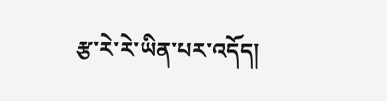རྩ་རེ་རེ་ཡིན་པར་འདོད།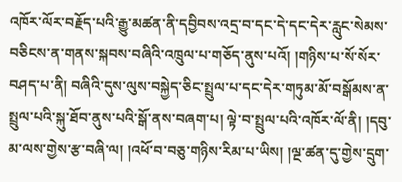འཁོར་ལོར་བརྗོད་པའི་རྒྱུ་མཚན་ནི་དབྱིབས་འདྲ་བ་དང་དེ་དང་དེར་རླུང་སེམས་བཅིངས་ན་གནས་སྐབས་བཞིའི་འཁྲུལ་པ་གཅོད་ནུས་པའོ། །གཉིས་པ་སོ་སོར་བཤད་པ་ནི། བཞིའི་དུས་ལུས་བསྐྱེད་ཅིང་སྤྲུལ་པ་དང་དེར་གཏུམ་མོ་བསྒོམས་ན་སྤྲུལ་པའི་སྐུ་ཐོབ་ནུས་པའི་སྒོ་ནས་བཞག་པ། ལྟེ་བ་སྤྲུལ་པའི་འཁོར་ལོ་ནི། །དབུ་མ་ལས་གྱེས་རྩ་བཞི་ལ། །འཕོ་བ་བཅུ་གཉིས་རིམ་པ་ཡིས། །ལྔ་ཚན་དུ་གྱེས་དྲུག་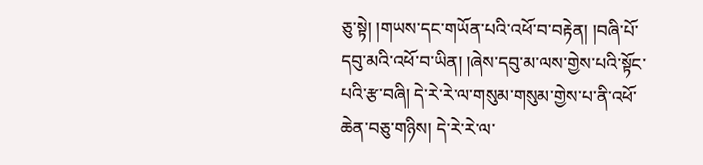ཅུ་སྟེ། །གཡས་དང་གཡོན་པའི་འཕོ་བ་བརྟེན། །བཞི་པོ་དབུ་མའི་འཕོ་བ་ཡིན། །ཞེས་དབུ་མ་ལས་གྱེས་པའི་སྟོང་པའི་རྩ་བཞི། དེ་རེ་རེ་ལ་གསུམ་གསུམ་གྱེས་པ་ནི་འཕོ་ཆེན་བཅུ་གཉིས། དེ་རེ་རེ་ལ་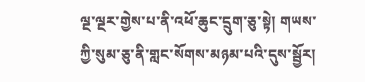ལྔ་ལྔར་གྱེས་པ་ནི་འཕོ་ཆུང་དྲུག་ཅུ་སྟེ། གཡས་ཀྱི་སུམ་ཅུ་ནི་གླང་སོགས་མཉམ་པའི་དུས་སྦྱོར།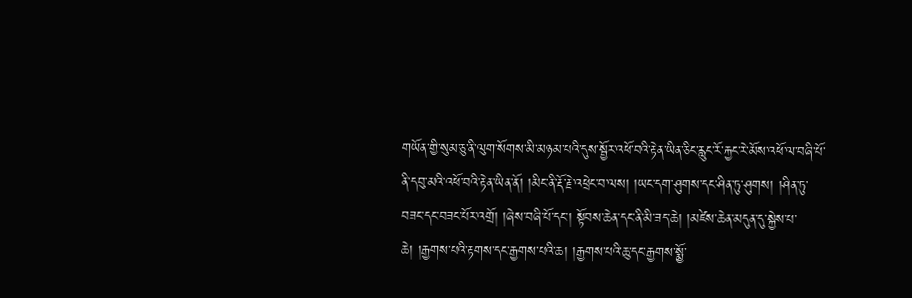གཡོན་གྱི་སུམ་ཅུ་ནི་ལུག་སོགས་མི་མཉམ་པའི་དུས་སྦྱོར་འཕོ་བའི་རྟེན་ཡིན་ཅིང་རླུང་རོ་རྐྱང་རེ་མོས་འཕོ་ལ་བཞི་པོ་ནི་དབུ་མའི་འཕོ་བའི་རྟེན་ཡིན་ནོ། །མིང་ནི་རྡོ་རྗེ་འཕྲེང་བ་ལས། །ཡང་དག་ཤུགས་དང་ཤིན་ཏུ་ཤུགས། །ཤིན་ཏུ་བཟང་དང་བཟང་པོར་འགྲོ། །ཞེས་བཞི་པོ་དང་། སྟོབས་ཆེན་དང་ནི་མི་ཟད་ཆེ། །མཛེས་ཆེན་མདུན་དུ་སྐྱེས་པ་ཆེ། །རྒྱགས་པའི་རྟགས་དང་རྒྱགས་པའི་ཆ། །རྒྱགས་པའི་ཆུ་དང་རྒྱགས་སྨྱོ་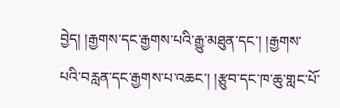བྱེད། །རྒྱགས་དང་རྒྱགས་པའི་རྒྱུ་མཐུན་དང་། །རྒྱགས་པའི་བརླན་དང་རྒྱགས་པ་འཆང་། །རྩུབ་དང་ཁ་ཆུ་གླང་པོ་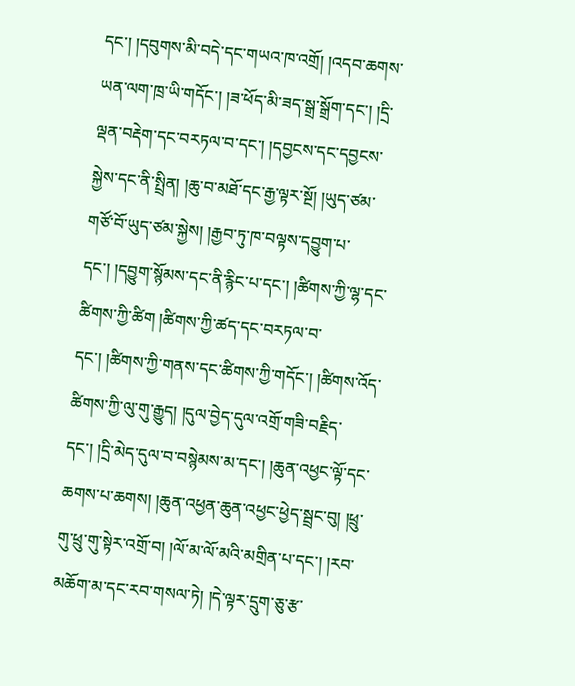དང་། །དབུགས་མི་བདེ་དང་གཡའ་ཁ་འགྲོ། །འདབ་ཆགས་ཡན་ལག་ཁྲ་ཡི་གདོང་། །ཟ་ཕོད་མི་ཟད་སྒྲ་སྒྲོག་དང་། །དྲི་ལྡན་བརྡེག་དང་བརཏལ་བ་དང་། །དབྱངས་དང་དབྱངས་སྐྱེས་དང་ནི་སྤྲིན། །ཆུ་བ་མཐོ་དང་རྒྱ་ལྟར་སྔོ། །ཡུད་ཙམ་གཙོ་བོ་ཡུད་ཙམ་སྐྱེས། །རྒྱབ་ཏུ་ཁ་བལྟས་དབྱུག་པ་དང་། །དབྱུག་སྙོམས་དང་ནི་རྙིང་པ་དང་། །ཚིགས་ཀྱི་ལྷ་དང་ཚིགས་ཀྱི་ཚིག །ཚིགས་ཀྱི་ཚད་དང་བརཏལ་བ་དང་། །ཚིགས་ཀྱི་གནས་དང་ཚིགས་ཀྱི་གདོང་། །ཚིགས་འོད་ཚིགས་ཀྱི་ལུ་གུ་རྒྱུད། །དུལ་བྱེད་དུལ་འགྲོ་གཟི་བརྗིད་དང་། །དྲི་མེད་དུལ་བ་བསྙེམས་མ་དང་། །ཆུན་འཕྱང་ལྟོ་དང་ཆགས་པ་ཆགས། །ཆུན་འཕྱན་ཆུན་འཕྱང་ཕྱེད་སྦྲང་བུ། །ཕྲུ་གུ་ཕྲུ་གུ་སྟེར་འགྲོ་བ། །ལོ་མ་ལོ་མའི་མགྲིན་པ་དང་། །རབ་མཆོག་མ་དང་རབ་གསལ་ཏེ། །དེ་ལྟར་དྲུག་ཅུ་རྩ་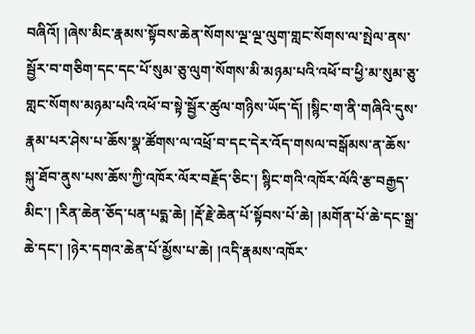བཞིའོ། །ཞེས་མིང་རྣམས་སྟོབས་ཆེན་སོགས་ལྔ་ལྔ་ལུག་གླང་སོགས་ལ་སྤེལ་ནས་སྦྱོར་བ་གཅིག་དང་དང་པོ་སུམ་ཅུ་ལུག་སོགས་མི་མཉམ་པའི་འཕོ་བ་ཕྱི་མ་སུམ་ཅུ་གླང་སོགས་མཉམ་པའི་འཕོ་བ་སྟེ་སྦྱོར་ཚུལ་གཉིས་ཡོད་དོ། །སྙིང་ག་ནི་གཞིའི་དུས་རྣམ་པར་ཤེས་པ་ཆོས་སྣ་ཚོགས་ལ་འཕྲོ་བ་དང་དེར་འོད་གསལ་བསྒོམས་ན་ཆོས་སྐུ་ཐོབ་ནུས་པས་ཆོས་ཀྱི་འཁོར་ལོར་བརྗོད་ཅིང་། སྙིང་གའི་འཁོར་ལོའི་རྩ་བརྒྱད་མིང་། །རིན་ཆེན་ཅོད་པན་པདྨ་ཆེ། །རྡོ་རྗེ་ཆེན་པོ་སྟོབས་པོ་ཆེ། །མགོན་པོ་ཆེ་དང་སྒྲ་ཆེ་དང་། །ཉེར་དགའ་ཆེན་པོ་མྱོས་པ་ཆེ། །འདི་རྣམས་འཁོར་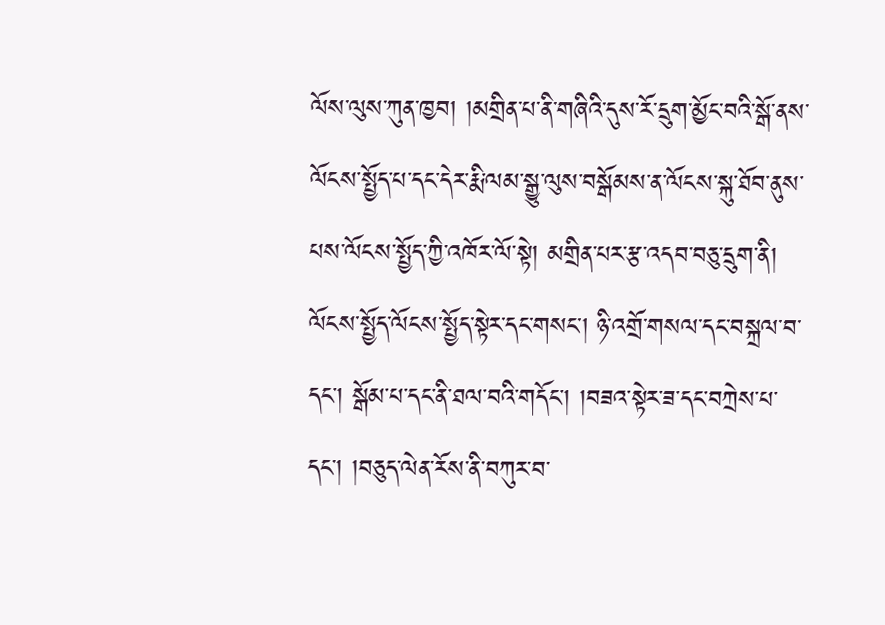ལོས་ལུས་ཀུན་ཁྱབ། །མགྲིན་པ་ནི་གཞིའི་དུས་རོ་དྲུག་མྱོང་བའི་སྒོ་ནས་ལོངས་སྤྱོད་པ་དང་དེར་རྨི་ལམ་སྒྱུ་ལུས་བསྒོམས་ན་ལོངས་སྐུ་ཐོབ་ནུས་པས་ལོངས་སྤྱོད་ཀྱི་འཁོར་ལོ་སྟེ། མགྲིན་པར་རྩ་འདབ་བཅུ་དྲུག་ནི། ལོངས་སྤྱོད་ལོངས་སྤྱོད་སྟེར་དང་གསང་། ཉི་འགྲོ་གསལ་དང་བསྐྲལ་བ་དང་། སྒོམ་པ་དང་ནི་ཐལ་བའི་གདོང་། །བཟའ་སྟེར་ཟ་དང་བཀྲེས་པ་དང་། །བཅུད་ལེན་རོས་ནི་བཀུར་བ་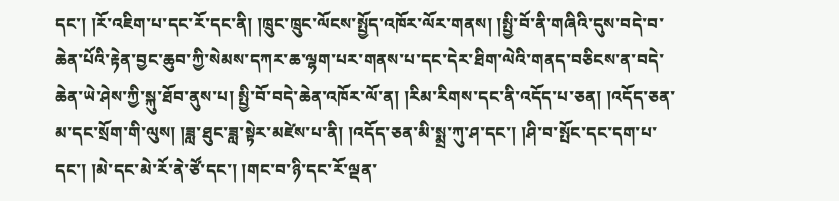དང་། །རོ་འཇིག་པ་དང་རོ་དང་ནི། །ཁྲུང་ཁྲུང་ལོངས་སྤྱོད་འཁོར་ལོར་གནས། །སྤྱི་བོ་ནི་གཞིའི་དུས་བདེ་བ་ཆེན་པོའི་རྟེན་བྱང་ཆུབ་ཀྱི་སེམས་དཀར་ཆ་ལྷག་པར་གནས་པ་དང་དེར་ཐིག་ལེའི་གནད་བཅིངས་ན་བདེ་ཆེན་ཡེ་ཤེས་ཀྱི་སྐུ་ཐོབ་ནུས་པ། སྤྱི་བོ་བདེ་ཆེན་འཁོར་ལོ་ན། །རིམ་རིགས་དང་ནི་འདོད་པ་ཅན། །འདོད་ཅན་མ་དང་སྲོག་གི་ལུས། །ཟླ་ཐུང་ཟླ་སྟེར་མཛེས་པ་ནི། །འདོད་ཅན་མི་སྨྲ་ཀུ་ཤ་དང་། །ཤི་བ་སྤོང་དང་དག་པ་དང་། །མེ་དང་མེ་རོ་ནེ་ཙོ་དང་། །གང་བ་ཉི་དང་རོ་ལྡན་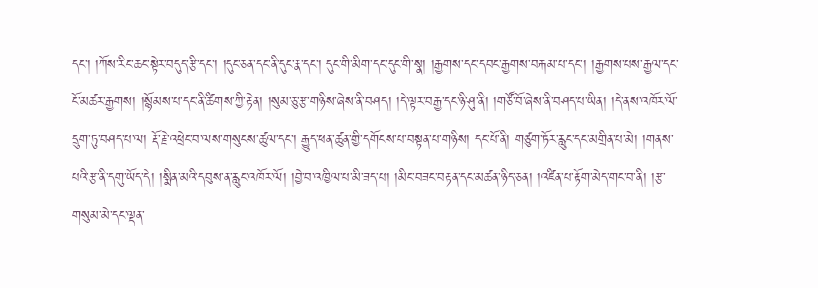དང་། །ཀོས་རིང་ཆང་སྟེར་བདུད་རྩི་དང་། །དུང་ཅན་དང་ནི་དུང་རྣ་དང་། དུང་གི་མིག་དང་དུང་གི་སྣ། །རྒྱགས་དང་དབང་རྒྱགས་བརྐམ་པ་དང་། །རྒྱགས་པས་རྒྱལ་དང་ངོ་མཚར་རྒྱགས། །སྙོམས་པ་དང་ནི་ཚིགས་ཀྱི་རྟེན། །སུམ་ཅུ་རྩ་གཉིས་ཞེས་ནི་བཤད། །དེ་ལྟར་བརྒྱ་དང་ཉི་ཤུ་ནི། །གཙོ་བོ་ཞེས་ནི་བཤད་པ་ཡིན། །དེ་ནས་འཁོར་ལོ་དྲུག་ཏུ་བཤད་པ་ལ། རྡོ་རྗེ་འཕྲེང་བ་ལས་གསུངས་ཚུལ་དང་། རྒྱུད་ཕན་ཚུན་གྱི་དགོངས་པ་བསྟན་པ་གཉིས། དང་པོ་ནི། གཙུག་ཏོར་རླུང་དང་མགྲིན་པ་མེ། །གནས་པའི་རྩ་ནི་དགུ་ཡོད་དེ། །སྨིན་མའི་དབུས་ན་རླུང་འཁོར་ལོ། །བྱེ་བ་འཁྱིལ་པ་མི་ཟད་པ། །མིང་བཟང་བརྟན་དང་མཚན་ཉིད་ཅན། །འཛིན་པ་རྟོག་མེད་གང་བ་ནི། །རྩ་གསུམ་མེ་དང་ལྡན་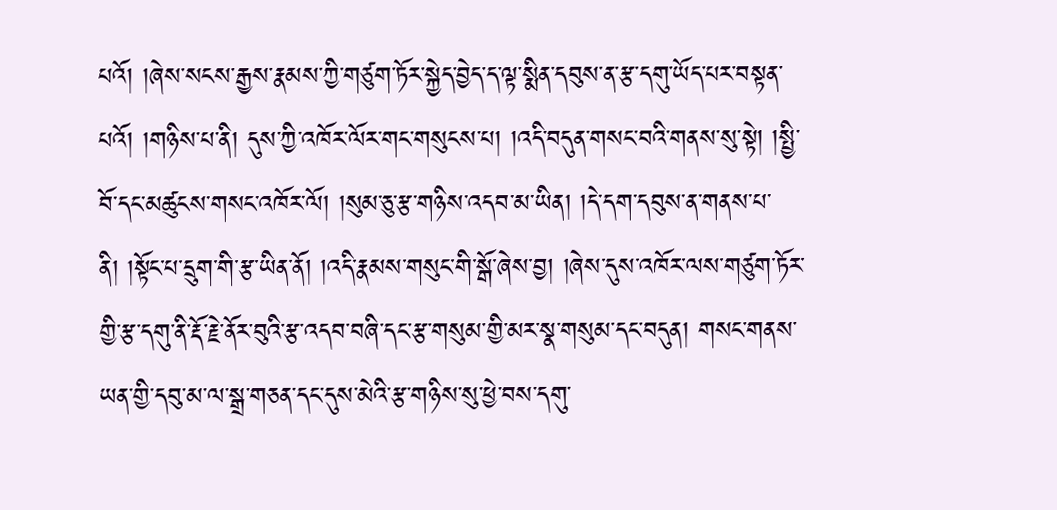པའོ། །ཞེས་སངས་རྒྱས་རྣམས་ཀྱི་གཙུག་ཏོར་སྐྱེད་བྱེད་ད་ལྟ་སྨིན་དབུས་ན་རྩ་དགུ་ཡོད་པར་བསྟན་པའོ། །གཉིས་པ་ནི། དུས་ཀྱི་འཁོར་ལོར་གང་གསུངས་པ། །འདི་བདུན་གསང་བའི་གནས་སུ་སྟེ། །སྤྱི་བོ་དང་མཚུངས་གསང་འཁོར་ལོ། །སུམ་ཅུ་རྩ་གཉིས་འདབ་མ་ཡིན། །དེ་དག་དབུས་ན་གནས་པ་ནི། །སྟོང་པ་དྲུག་གི་རྩ་ཡིན་ནོ། །འདི་རྣམས་གསུང་གི་སྒོ་ཞེས་བྱ། །ཞེས་དུས་འཁོར་ལས་གཙུག་ཏོར་གྱི་རྩ་དགུ་ནི་རྡོ་རྗེ་ནོར་བུའི་རྩ་འདབ་བཞི་དང་རྩ་གསུམ་གྱི་མར་སྣ་གསུམ་དང་བདུན། གསང་གནས་ཡན་གྱི་དབུ་མ་ལ་སྒྲ་གཅན་དང་དུས་མེའི་རྩ་གཉིས་སུ་ཕྱེ་བས་དགུ་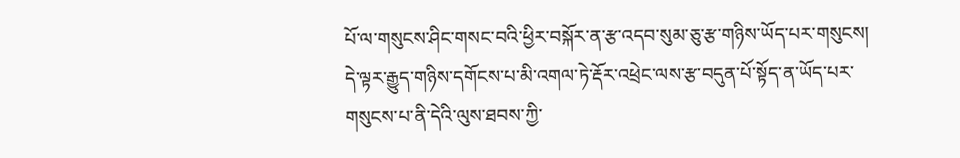པོ་ལ་གསུངས་ཤིང་གསང་བའི་ཕྱིར་བསྐོར་ན་རྩ་འདབ་སུམ་ཅུ་རྩ་གཉིས་ཡོད་པར་གསུངས། དེ་ལྟར་རྒྱུད་གཉིས་དགོངས་པ་མི་འགལ་ཏེ་རྡོར་འཕྲེང་ལས་རྩ་བདུན་པོ་སྟོད་ན་ཡོད་པར་གསུངས་པ་ནི་དེའི་ལུས་ཐབས་ཀྱི་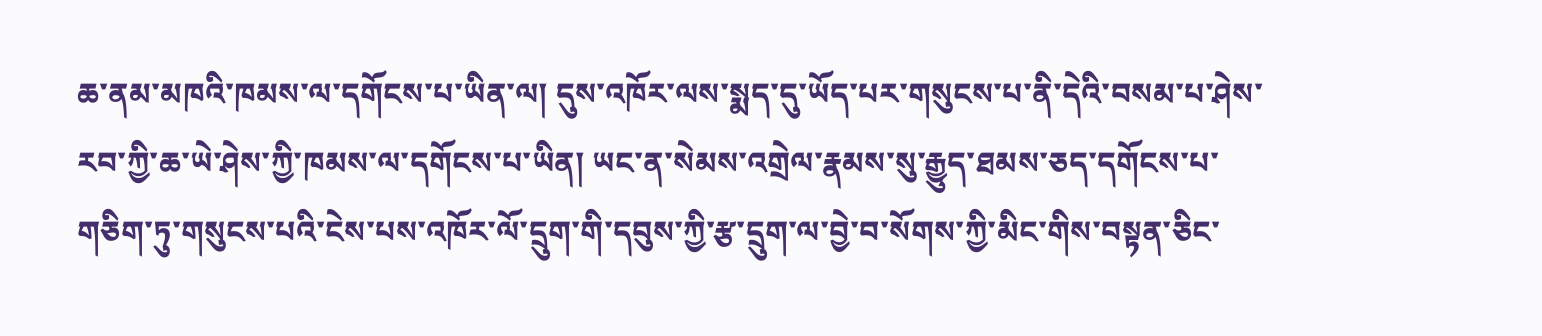ཆ་ནམ་མཁའི་ཁམས་ལ་དགོངས་པ་ཡིན་ལ། དུས་འཁོར་ལས་སྨད་དུ་ཡོད་པར་གསུངས་པ་ནི་དེའི་བསམ་པ་ཤེས་རབ་ཀྱི་ཆ་ཡེ་ཤེས་ཀྱི་ཁམས་ལ་དགོངས་པ་ཡིན། ཡང་ན་སེམས་འགྲེལ་རྣམས་སུ་རྒྱུད་ཐམས་ཅད་དགོངས་པ་གཅིག་ཏུ་གསུངས་པའི་ངེས་པས་འཁོར་ལོ་དྲུག་གི་དབུས་ཀྱི་རྩ་དྲུག་ལ་བྱེ་བ་སོགས་ཀྱི་མིང་གིས་བསྟན་ཅིང་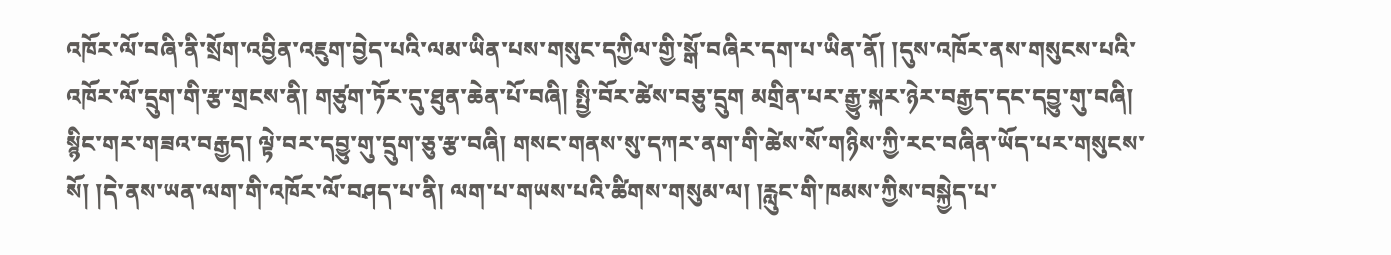འཁོར་ལོ་བཞི་ནི་སྲོག་འབྱིན་འཇུག་བྱེད་པའི་ལམ་ཡིན་པས་གསུང་དཀྱིལ་གྱི་སྒོ་བཞིར་དག་པ་ཡིན་ནོ། །དུས་འཁོར་ནས་གསུངས་པའི་འཁོར་ལོ་དྲུག་གི་རྩ་གྲངས་ནི། གཙུག་ཏོར་དུ་ཐུན་ཆེན་པོ་བཞི། སྤྱི་བོར་ཚེས་བཅུ་དྲུག མགྲིན་པར་རྒྱུ་སྐར་ཉེར་བརྒྱད་དང་དབྱུ་གུ་བཞི། སྙིང་གར་གཟའ་བརྒྱད། ལྟེ་བར་དབྱུ་གུ་དྲུག་ཅུ་རྩ་བཞི། གསང་གནས་སུ་དཀར་ནག་གི་ཚེས་སོ་གཉིས་ཀྱི་རང་བཞིན་ཡོད་པར་གསུངས་སོ། །དེ་ནས་ཡན་ལག་གི་འཁོར་ལོ་བཤད་པ་ནི། ལག་པ་གཡས་པའི་ཚིགས་གསུམ་ལ། །རླུང་གི་ཁམས་ཀྱིས་བསྐྱེད་པ་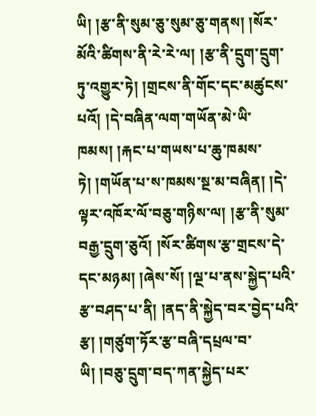ཡི། །རྩ་ནི་སུམ་ཅུ་སུམ་ཅུ་གནས། །སོར་མོའི་ཚིགས་ནི་རེ་རེ་ལ། །རྩ་ནི་དྲུག་དྲུག་ཏུ་འགྱུར་ཏེ། །གྲངས་ནི་གོང་དང་མཚུངས་པའོ། །དེ་བཞིན་ལག་གཡོན་མེ་ཡི་ཁམས། །རྐང་པ་གཡས་པ་ཆུ་ཁམས་ཏེ། །གཡོན་པ་ས་ཁམས་སྔ་མ་བཞིན། །དེ་ལྟར་འཁོར་ལོ་བཅུ་གཉིས་ལ། །རྩ་ནི་སུམ་བརྒྱ་དྲུག་ཅུའོ། །སོར་ཚིགས་རྩ་གྲངས་དེ་དང་མཉམ། །ཞེས་སོ། །ལྔ་པ་ནས་སྐྱེད་པའི་རྩ་བཤད་པ་ནི། །ནད་ནི་སྐྱེད་བར་བྱེད་པའི་རྩ། །གཙུག་ཏོར་རྩ་བཞི་དཔྲལ་བ་ཡི། །བཅུ་དྲུག་བད་ཀན་སྐྱེད་པར་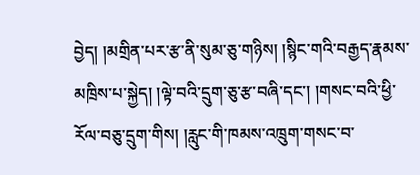བྱེད། །མགྲིན་པར་རྩ་ནི་སུམ་ཅུ་གཉིས། །སྙིང་གའི་བརྒྱད་རྣམས་མཁྲིས་པ་སྐྱེད། །ལྟེ་བའི་དྲུག་ཅུ་རྩ་བཞི་དང་། །གསང་བའི་ཕྱི་རོལ་བཅུ་དྲུག་གིས། །རླུང་གི་ཁམས་འཁྲུག་གསང་བ་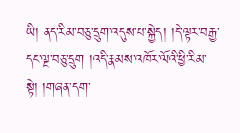ཡི། ནད་རིམ་བཅུ་དྲུག་འདུས་པ་སྐྱེད། །དེ་ལྟར་བརྒྱ་དང་ལྔ་བཅུ་དྲུག །འདི་རྣམས་འཁོར་ལོའི་ཕྱི་རིམ་སྟེ། །གཞན་དག་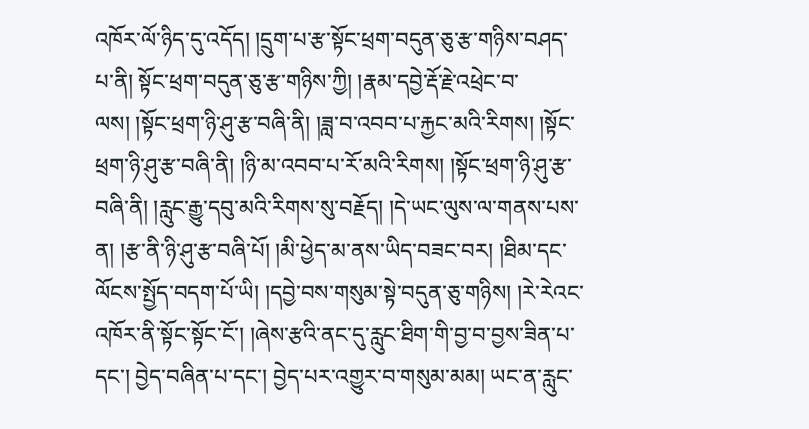འཁོར་ལོ་ཉིད་དུ་འདོད། །དྲུག་པ་རྩ་སྟོང་ཕྲག་བདུན་ཅུ་རྩ་གཉིས་བཤད་པ་ནི། སྟོང་ཕྲག་བདུན་ཅུ་རྩ་གཉིས་ཀྱི། །རྣམ་དབྱེ་རྡོ་རྗེ་འཕྲེང་བ་ལས། །སྟོང་ཕྲག་ཉི་ཤུ་རྩ་བཞི་ནི། །ཟླ་བ་འབབ་པ་རྐྱང་མའི་རིགས། །སྟོང་ཕྲག་ཉི་ཤུ་རྩ་བཞི་ནི། །ཉི་མ་འབབ་པ་རོ་མའི་རིགས། །སྟོང་ཕྲག་ཉི་ཤུ་རྩ་བཞི་ནི། །རླུང་རྒྱུ་དབུ་མའི་རིགས་སུ་བརྗོད། །དེ་ཡང་ལུས་ལ་གནས་པས་ན། །རྩ་ནི་ཉི་ཤུ་རྩ་བཞི་པོ། །མི་ཕྱེད་མ་ནས་ཡིད་བཟང་བར། །ཐིམ་དང་ལོངས་སྤྱོད་བདག་པོ་ཡི། །དབྱེ་བས་གསུམ་སྟེ་བདུན་ཅུ་གཉིས། །རེ་རེའང་འཁོར་ནི་སྟོང་སྟོང་ངོ་། །ཞེས་རྩའི་ནང་དུ་རླུང་ཐིག་གི་བྱ་བ་བྱས་ཟིན་པ་དང་། བྱེད་བཞིན་པ་དང་། བྱེད་པར་འགྱུར་བ་གསུམ་མམ། ཡང་ན་རླུང་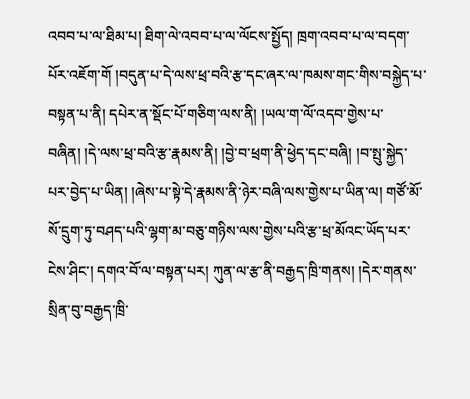འབབ་པ་ལ་ཐིམ་པ། ཐིག་ལེ་འབབ་པ་ལ་ལོངས་སྤྱོད། ཁྲག་འབབ་པ་ལ་བདག་པོར་འཇོག་གོ །བདུན་པ་དེ་ལས་ཕྲ་བའི་རྩ་དང་ཞར་ལ་ཁམས་གང་གིས་བསྐྱེད་པ་བསྟན་པ་ནི། དཔེར་ན་སྡོང་པོ་གཅིག་ལས་ནི། །ཡལ་ག་ལོ་འདབ་གྱེས་པ་བཞིན། །དེ་ལས་ཕྲ་བའི་རྩ་རྣམས་ནི། །བྱེ་བ་ཕྲག་ནི་ཕྱེད་དང་བཞི། །བ་སྤུ་སྐྱེད་པར་བྱེད་པ་ཡིན། །ཞེས་པ་སྟེ་དེ་རྣམས་ནི་ཉེར་བཞི་ལས་གྱེས་པ་ཡིན་ལ། གཙོ་མོ་སོ་དྲུག་ཏུ་བཤད་པའི་ལྷག་མ་བཅུ་གཉིས་ལས་གྱེས་པའི་རྩ་ཕྲ་མོའང་ཡོད་པར་ངེས་ཤིང་། དགའ་བོ་ལ་བསྟན་པར། ཀུན་ལ་རྩ་ནི་བརྒྱད་ཁྲི་གནས། །དེར་གནས་སྲིན་བུ་བརྒྱད་ཁྲི་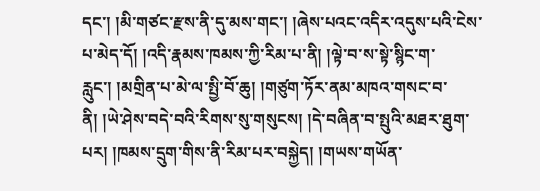དང་། །མི་གཙང་རྫས་ནི་དུ་མས་གང་། །ཞེས་པའང་འདིར་འདུས་པའི་ངེས་པ་མེད་དོ། །འདི་རྣམས་ཁམས་ཀྱི་རིམ་པ་ནི། །ལྟེ་བ་ས་སྟེ་སྙིང་ག་རླུང་། །མགྲིན་པ་མེ་ལ་སྤྱི་བོ་ཆུ། །གཙུག་ཏོར་ནམ་མཁའ་གསང་བ་ནི། །ཡེ་ཤེས་བདེ་བའི་རིགས་སུ་གསུངས། །དེ་བཞིན་བ་སྤུའི་མཐར་ཐུག་པར། །ཁམས་དྲུག་གིས་ནི་རིམ་པར་བསྐྱེད། །གཡས་གཡོན་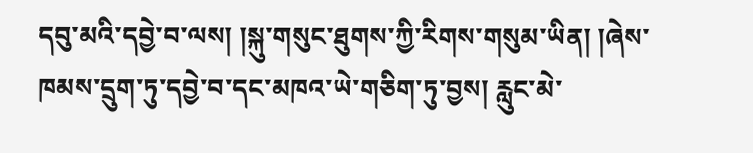དབུ་མའི་དབྱེ་བ་ལས། །སྐུ་གསུང་ཐུགས་ཀྱི་རིགས་གསུམ་ཡིན། །ཞེས་ཁམས་དྲུག་ཏུ་དབྱེ་བ་དང་མཁའ་ཡེ་གཅིག་ཏུ་བྱས། རླུང་མེ་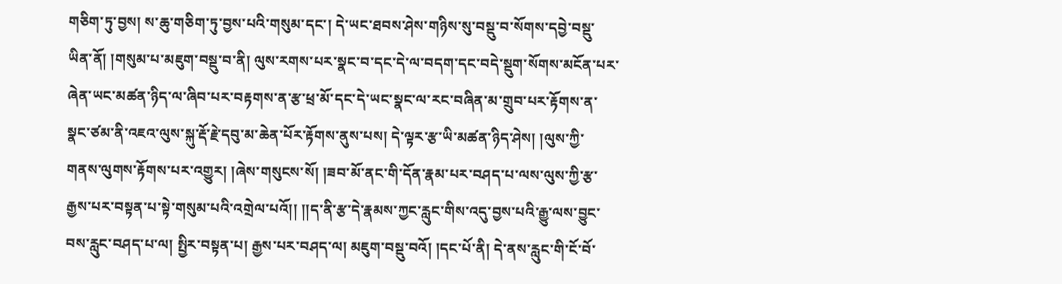གཅིག་ཏུ་བྱས། ས་ཆུ་གཅིག་ཏུ་བྱས་པའི་གསུམ་དང་། དེ་ཡང་ཐབས་ཤེས་གཉིས་སུ་བསྡུ་བ་སོགས་དབྱེ་བསྡུ་ཡིན་ནོ། །གསུམ་པ་མཇུག་བསྡུ་བ་ནི། ལུས་རགས་པར་སྣང་བ་དང་དེ་ལ་བདག་དང་བདེ་སྡུག་སོགས་མངོན་པར་ཞེན་ཡང་མཚན་ཉིད་ལ་ཞིབ་པར་བརྟགས་ན་རྩ་ཕྲ་མོ་དང་དེ་ཡང་སྣང་ལ་རང་བཞིན་མ་གྲུབ་པར་རྟོགས་ན་སྣང་ཙམ་ནི་འཇའ་ལུས་སྐུ་རྡོ་རྗེ་དབུ་མ་ཆེན་པོར་རྟོགས་ནུས་པས། དེ་ལྟར་རྩ་ཡི་མཚན་ཉིད་ཤེས། །ལུས་ཀྱི་གནས་ལུགས་རྟོགས་པར་འགྱུར། །ཞེས་གསུངས་སོ། །ཟབ་མོ་ནང་གི་དོན་རྣམ་པར་བཤད་པ་ལས་ལུས་ཀྱི་རྩ་རྒྱས་པར་བསྟན་པ་སྟེ་གསུམ་པའི་འགྲེལ་པའོ།། །།ད་ནི་རྩ་དེ་རྣམས་ཀྱང་རླུང་གིས་འདུ་བྱས་པའི་རྒྱུ་ལས་བྱུང་བས་རླུང་བཤད་པ་ལ། སྤྱིར་བསྟན་པ། རྒྱས་པར་བཤད་ལ། མཇུག་བསྡུ་བའོ། །དང་པོ་ནི། དེ་ནས་རླུང་གི་ངོ་བོ་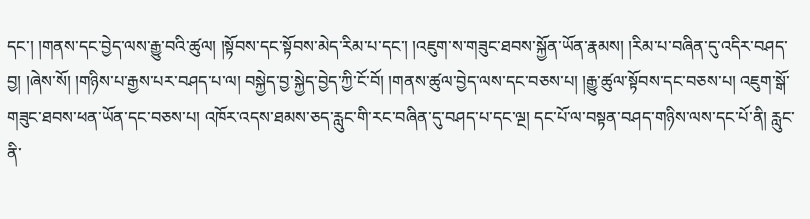དང་། །གནས་དང་བྱེད་ལས་རྒྱུ་བའི་ཚུལ། །སྟོབས་དང་སྟོབས་མེད་རིམ་པ་དང་། །འཇུག་ས་གཟུང་ཐབས་སྐྱོན་ཡོན་རྣམས། །རིམ་པ་བཞིན་དུ་འདིར་བཤད་བྱ། །ཞེས་སོ། །གཉིས་པ་རྒྱས་པར་བཤད་པ་ལ། བསྐྱེད་བྱ་སྐྱེད་བྱེད་ཀྱི་ངོ་བོ། །གནས་ཚུལ་བྱེད་ལས་དང་བཅས་པ། །རྒྱུ་ཚུལ་སྟོབས་དང་བཅས་པ། འཇུག་སྒོ་གཟུང་ཐབས་ཕན་ཡོན་དང་བཅས་པ། འཁོར་འདས་ཐམས་ཅད་རླུང་གི་རང་བཞིན་དུ་བཤད་པ་དང་ལྔ། དང་པོ་ལ་བསྟན་བཤད་གཉིས་ལས་དང་པོ་ནི། རླུང་ནི་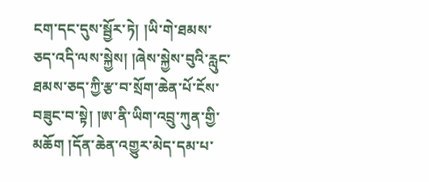ངག་དང་དུས་སྦྱོར་ཏེ། །ཡི་གེ་ཐམས་ཅད་འདི་ལས་སྐྱེས། །ཞེས་སྐྱེས་བུའི་རླུང་ཐམས་ཅད་ཀྱི་རྩ་བ་སྲོག་ཆེན་པོ་ངོས་བཟུང་བ་སྟེ། །ཨ་ནི་ཡིག་འབྲུ་ཀུན་གྱི་མཆོག །དོན་ཆེན་འགྱུར་མེད་དམ་པ་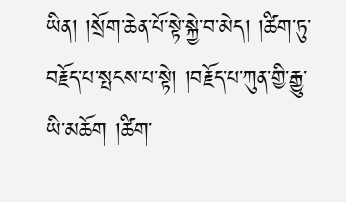ཡིན། །སྲོག་ཆེན་པོ་སྟེ་སྐྱེ་བ་མེད། །ཚིག་ཏུ་བརྗོད་པ་སྤངས་པ་སྟེ། །བརྗོད་པ་ཀུན་གྱི་རྒྱུ་ཡི་མཆོག །ཚིག་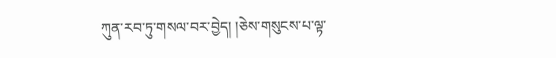ཀུན་རབ་ཏུ་གསལ་བར་བྱེད། །ཅེས་གསུངས་པ་ལྟ་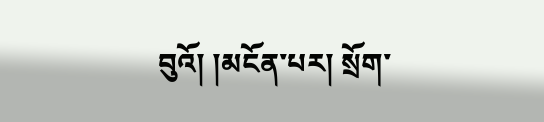བུའོ། །མངོན་པར། སྲོག་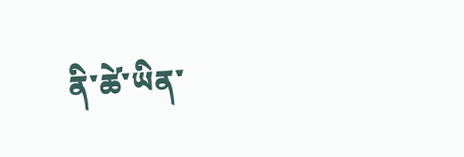ནི་ཚེ་ཡིན་